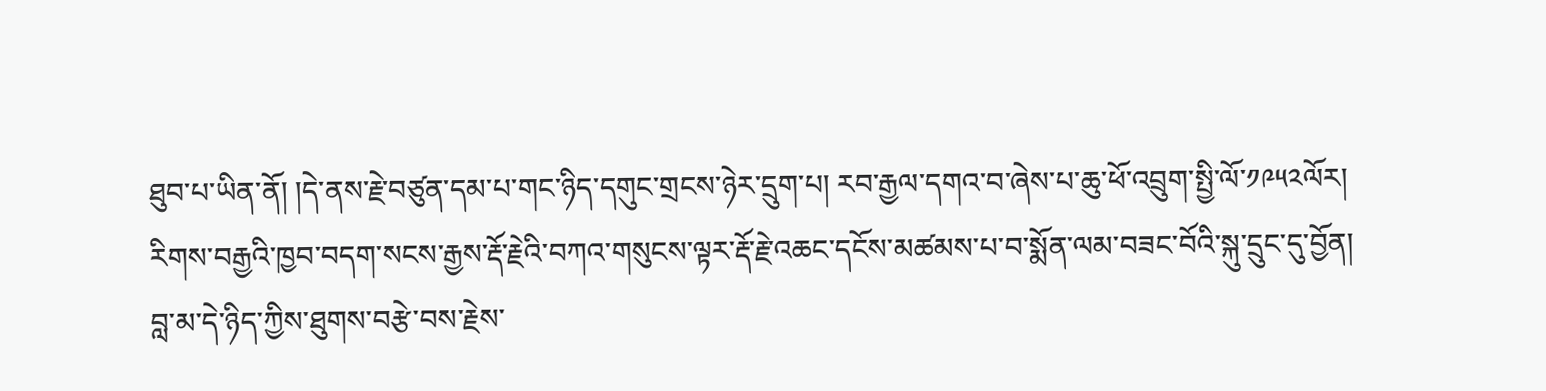ཐུབ་པ་ཡིན་ནོ། །དེ་ནས་རྗེ་བཙུན་དམ་པ་གང་ཉིད་དགུང་གྲངས་ཉེར་དྲུག་པ། རབ་རྒྱལ་དགའ་བ་ཞེས་པ་ཆུ་ཕོ་འབྲུག་སྤྱི་ལོ་༡༩༥༢ལོར། རིགས་བརྒྱའི་ཁྱབ་བདག་སངས་རྒྱས་རྡོ་རྗེའི་བཀའ་གསུངས་ལྟར་རྡོ་རྗེ་འཆང་དངོས་མཚམས་པ་བ་སྨོན་ལམ་བཟང་བོའི་སྐུ་དྲུང་དུ་བྱོན། བླ་མ་དེ་ཉིད་ཀྱིས་ཐུགས་བརྩེ་བས་རྗེས་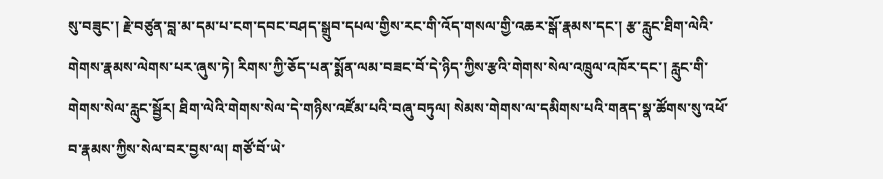སུ་བཟུང་། རྗེ་བཙུན་བླ་མ་དམ་པ་ངག་དབང་བཤད་སྒྲུབ་དཔལ་གྱིས་རང་གི་འོད་གསལ་གྱི་འཆར་སྒོ་རྣམས་དང་། རྩ་རླུང་ཐིག་ལེའི་གེགས་རྣམས་ལེགས་པར་ཞུས་ཏེ། རིགས་ཀྱི་ཅོད་པན་སྨོན་ལམ་བཟང་བོ་དེ་ཉིད་ཀྱིས་རྩའི་གེགས་སེལ་འཁྲུལ་འཁོར་དང་། རླུང་གི་གེགས་སེལ་རླུང་སྦྱོར། ཐིག་ལེའི་གེགས་སེལ་དེ་གཉིས་འཛོམ་པའི་བཞུ་བཏུལ། སེམས་གེགས་ལ་དམིགས་པའི་གནད་སྣ་ཚོགས་སུ་འཕོ་བ་རྣམས་ཀྱིས་སེལ་བར་བྱས་ལ། གཙོ་བོ་ཡེ་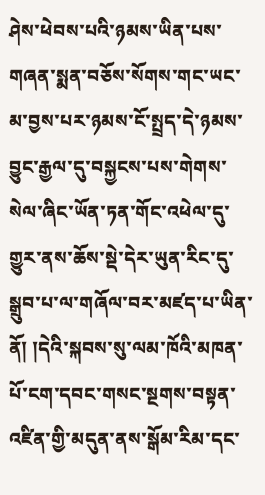ཤེས་ཕེབས་པའི་ཉམས་ཡིན་པས་གཞན་སྨན་བཅོས་སོགས་གང་ཡང་མ་བྱས་པར་ཉམས་ངོ་སྤྲད་དེ་ཉམས་བྱུང་རྒྱལ་དུ་བསྐྱངས་པས་གེགས་སེལ་ཞིང་ཡོན་ཏན་གོང་འཕེལ་དུ་གྱུར་ནས་ཆོས་སྡེ་དེར་ཡུན་རིང་དུ་སྒྲུབ་པ་ལ་གཞོལ་བར་མཛད་པ་ཡིན་ནོ། །དེའི་སྐབས་སུ་ལམ་ཁོའི་མཁན་པོ་ངག་དབང་གསང་སྔགས་བསྟན་འཛིན་གྱི་མདུན་ནས་སྒོམ་རིམ་དང་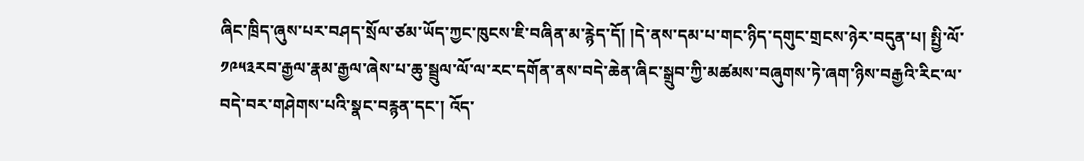ཞིང་ཁྲིད་ཞུས་པར་བཤད་སྲོལ་ཙམ་ཡོད་ཀྱང་ཁུངས་ཇི་བཞིན་མ་རྙེད་དོ། །དེ་ནས་དམ་པ་གང་ཉིད་དགུང་གྲངས་ཉེར་བདུན་པ། སྤྱི་ལོ་༡༩༥༣རབ་རྒྱལ་རྣམ་རྒྱལ་ཞེས་པ་ཆུ་སྦྲུལ་ལོ་ལ་རང་དགོན་ནས་བདེ་ཆེན་ཞིང་སྒྲུབ་ཀྱི་མཚམས་བཞུགས་ཏེ་ཞག་ཉིས་བརྒྱའི་རིང་ལ་བདེ་བར་གཤེགས་པའི་སྣང་བརྙན་དང་། འོད་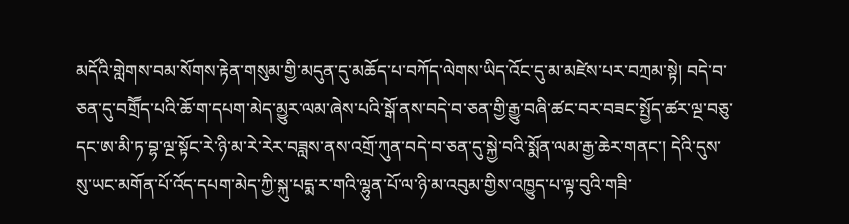མདོའི་གླེགས་བམ་སོགས་རྟེན་གསུམ་གྱི་མདུན་དུ་མཆོད་པ་བཀོད་ལེགས་ཡིད་འོང་དུ་མ་མཛེས་པར་བཀྲམ་སྟེ། བདེ་བ་ཅན་དུ་བགྲཽད་པའི་ཆོ་ག་དཔག་མེད་མྱུར་ལམ་ཞེས་པའི་སྒོ་ནས་བདེ་བ་ཅན་གྱི་རྒྱུ་བཞི་ཚང་བར་བཟང་སྤྱོད་ཚར་ལྔ་བཅུ་དང་ཨ་མི་ཏ་བྷ་ལྔ་སྟོང་རེ་ཉི་མ་རེ་རེར་བཟླས་ནས་འགྲོ་ཀུན་བདེ་བ་ཅན་དུ་སྐྱེ་བའི་སྨོན་ལམ་རྒྱ་ཆེར་གནང་། དེའི་དུས་སུ་ཡང་མགོན་པོ་འོད་དཔག་མེད་ཀྱི་སྐུ་པདྨ་ར་གའི་ལྷུན་པོ་ལ་ཉི་མ་འབུམ་གྱིས་འཁྱུད་པ་ལྟ་བུའི་གཟི་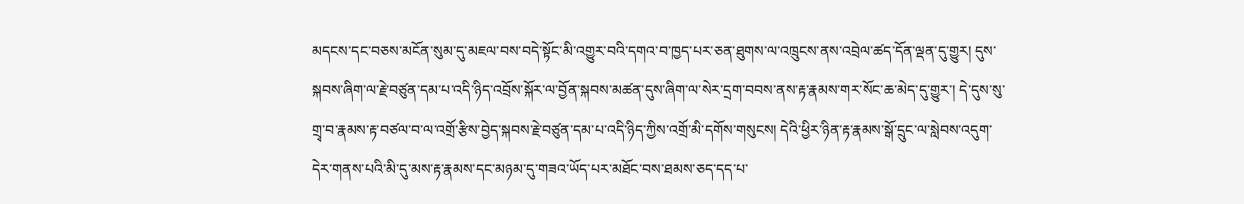མདངས་དང་བཅས་མངོན་སུམ་དུ་མཇལ་བས་བདེ་སྟོང་མི་འགྱུར་བའི་དགའ་བ་ཁྱད་པར་ཅན་ཐུགས་ལ་འཁྲུངས་ནས་འབྲེལ་ཚད་དོན་ལྡན་དུ་གྱུར། དུས་སྐབས་ཞིག་ལ་རྗེ་བཙུན་དམ་པ་འདི་ཉིད་འབྲོས་སྐོར་ལ་བྱོན་སྐབས་མཚན་དུས་ཞིག་ལ་སེར་དྲག་བབས་ནས་རྟ་རྣམས་གར་སོང་ཆ་མེད་དུ་གྱུར་། དེ་དུས་སུ་གྲྭ་བ་རྣམས་རྟ་བཙལ་བ་ལ་འགྲོ་རྩིས་བྱེད་སྐབས་རྗེ་བཙུན་དམ་པ་འདི་ཉིད་ཀྱིས་འགྲོ་མི་དགོས་གསུངས། དེའི་ཕྱིར་ཉིན་རྟ་རྣམས་སྒོ་དྲུང་ལ་སླེབས་འདུག་དེར་གནས་པའི་མི་དུ་མས་རྟ་རྣམས་དང་མཉམ་དུ་གཟའ་ཡོད་པར་མཐོང་བས་ཐམས་ཅད་དད་པ་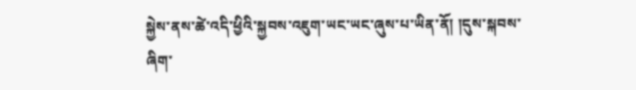སྐྱེས་ནས་ཚེ་འདི་ཕྱིའི་སྐྱབས་འཇུག་ཡང་ཡང་ཞུས་པ་ཡིན་ནོ། །དུས་སྐབས་ཞིག་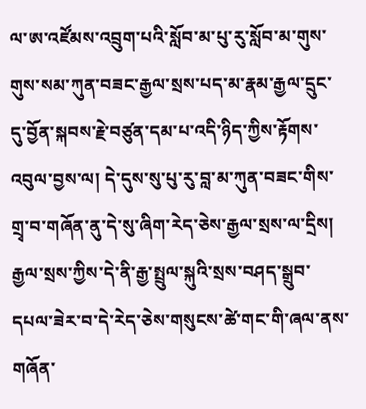ལ་ཨ་འཛོམས་འབྲུག་པའི་སློབ་མ་པུ་རུ་སློབ་མ་གུས་གུས་སམ་ཀུན་བཟང་རྒྱལ་སྲས་པད་མ་རྣམ་རྒྱལ་དྲུང་དུ་བྱོན་སྐབས་རྗེ་བཙུན་དམ་པ་འདི་ཉིད་ཀྱིས་རྟོགས་འབུལ་བྱས་ལ། དེ་དུས་སུ་པུ་རུ་བླ་མ་ཀུན་བཟང་གིས་གྲྭ་བ་གཞོན་ནུ་དེ་སུ་ཞིག་རེད་ཅེས་རྒྱལ་སྲས་ལ་དྲིས། རྒྱལ་སྲས་ཀྱིས་དེ་ནི་རྒྱ་སྤྲུལ་སྐུའི་སྲས་བཤད་སྒྲུབ་དཔལ་ཟེར་བ་དེ་རེད་ཅེས་གསུངས་ཚེ་གང་གི་ཞལ་ནས་གཞོན་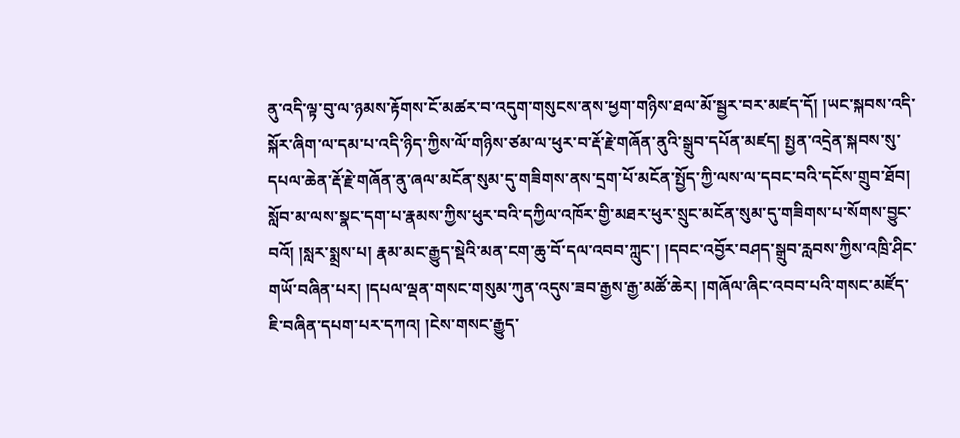ནུ་འདི་ལྟ་བུ་ལ་ཉམས་རྟོགས་ངོ་མཚར་བ་འདུག་གསུངས་ནས་ཕྱག་གཉིས་ཐལ་མོ་སྦྱར་བར་མཛད་དོ། །ཡང་སྐབས་འདི་སྐོར་ཞིག་ལ་དམ་པ་འདི་ཉིད་ཀྱིས་ལོ་གཉིས་ཙམ་ལ་ཕུར་བ་རྡོ་རྗེ་གཞོན་ནུའི་སྒྲུབ་དཔོན་མཛད། སྤྱན་འདྲེན་སྐབས་སུ་དཔལ་ཆེན་རྡོ་རྗེ་གཞོན་ནུ་ཞལ་མངོན་སུམ་དུ་གཟིགས་ནས་དྲག་པོ་མངོན་སྤྱོད་ཀྱི་ལས་ལ་དབང་བའི་དངོས་གྲུབ་ཐོབ། སློབ་མ་ལས་སྣང་དག་པ་རྣམས་ཀྱིས་ཕུར་བའི་དཀྱིལ་འཁོར་གྱི་མཐར་ཕུར་སྲུང་མངོན་སུམ་དུ་གཟིགས་པ་སོགས་བྱུང་བའོ། །སླར་སྨྲས་པ། རྣམ་མང་རྒྱུད་སྡེའི་མན་ངག་ཆུ་བོ་དལ་འབབ་ཀླུང་། །དབང་འབྱོར་བཤད་སྒྲུབ་རླབས་ཀྱིས་འཁྲི་ཤིང་གཡོ་བཞིན་པར། །དཔལ་ལྡན་གསང་གསུམ་ཀུན་འདུས་ཟབ་རྒྱས་རྒྱ་མཚོ་ཆེར། །གཞོལ་ཞིང་འབབ་པའི་གསང་མཛོད་ཇི་བཞིན་དཔག་པར་དཀའ། །ངེས་གསང་རྒྱུད་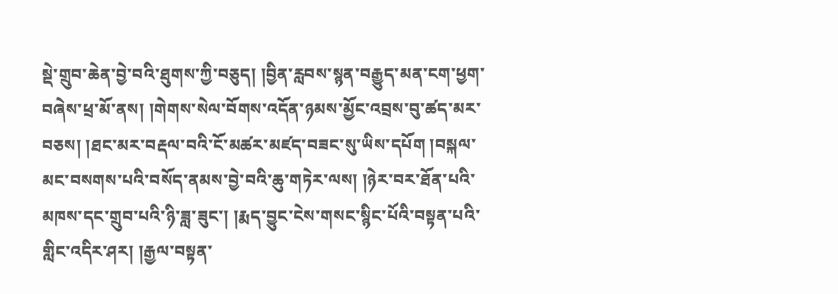སྡེ་གྲུབ་ཆེན་བྱེ་བའི་ཐུགས་ཀྱི་བཅུད། །བྱིན་རླབས་སྙན་བརྒྱུད་མན་ངག་ཕྱག་བཞེས་ཕྲ་མོ་ནས། །གེགས་སེལ་བོགས་འདོན་ཉམས་མྱོང་འབྲས་བུ་ཚད་མར་བཅས། །ཐང་མར་བརྡལ་བའི་ངོ་མཚར་མཛད་བཟང་སུ་ཡིས་དཔོག །བསྐལ་མང་བསགས་པའི་བསོད་ནམས་བྱེ་བའི་ཆུ་གཏེར་ལས། །ཉེར་བར་ཐོན་པའི་མཁས་དང་གྲུབ་པའི་ཉི་ཟླ་ཟུང་། །རྨད་བྱུང་ངེས་གསང་སྙིང་པོའི་བསྟན་པའི་གླིང་འདིར་ཤར། །རྒྱལ་བསྟན་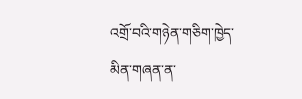འགྲོ་བའི་གཉེན་གཅིག་ཁྱེད་མིན་གཞན་ན་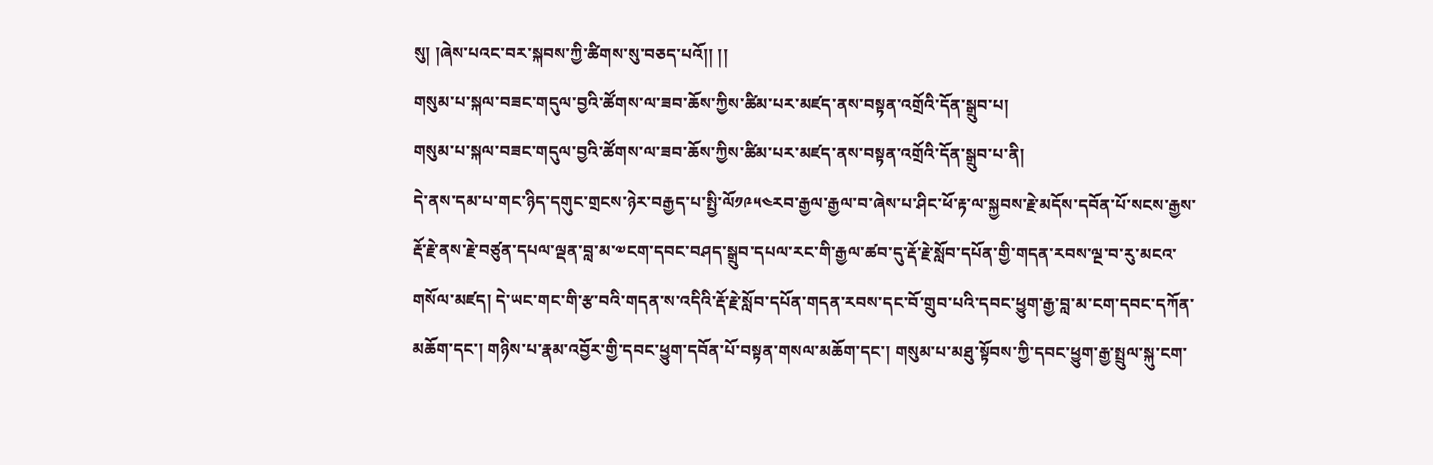སུ། །ཞེས་པའང་བར་སྐབས་ཀྱི་ཚིགས་སུ་བཅད་པའོ།། །།
གསུམ་པ་སྐལ་བཟང་གདུལ་བྱའི་ཚོགས་ལ་ཟབ་ཆོས་ཀྱིས་ཚིམ་པར་མཛད་ནས་བསྟན་འགྲོའི་དོན་སྒྲུབ་པ།
གསུམ་པ་སྐལ་བཟང་གདུལ་བྱའི་ཚོགས་ལ་ཟབ་ཆོས་ཀྱིས་ཚིམ་པར་མཛད་ནས་བསྟན་འགྲོའི་དོན་སྒྲུབ་པ་ནི།
དེ་ནས་དམ་པ་གང་ཉིད་དགུང་གྲངས་ཉེར་བརྒྱད་པ་སྤྱི་ལོ༡༩༥༤རབ་རྒྱལ་རྒྱལ་བ་ཞེས་པ་ཤིང་ཕོ་རྟ་ལ་སྐྱབས་རྗེ་མདོས་དབོན་པོ་སངས་རྒྱས་རྡོ་རྗེ་ནས་རྗེ་བཙུན་དཔལ་ལྡན་བླ་མ་༧ངག་དབང་བཤད་སྒྲུབ་དཔལ་རང་གི་རྒྱལ་ཚབ་དུ་རྡོ་རྗེ་སློབ་དཔོན་གྱི་གདན་རབས་ལྔ་བ་རུ་མངའ་གསོལ་མཛད། དེ་ཡང་གང་གི་རྩ་བའི་གདན་ས་འདིའི་རྡོ་རྗེ་སློབ་དཔོན་གདན་རབས་དང་བོ་གྲུབ་པའི་དབང་ཕྱུག་རྒྱ་བླ་མ་ངག་དབང་དཀོན་མཆོག་དང་། གཉིས་པ་རྣམ་འབྱོར་གྱི་དབང་ཕྱུག་དབོན་པོ་བསྟན་གསལ་མཆོག་དང་། གསུམ་པ་མཐུ་སྟོབས་ཀྱི་དབང་ཕྱུག་རྒྱ་སྤྲུལ་སྐུ་ངག་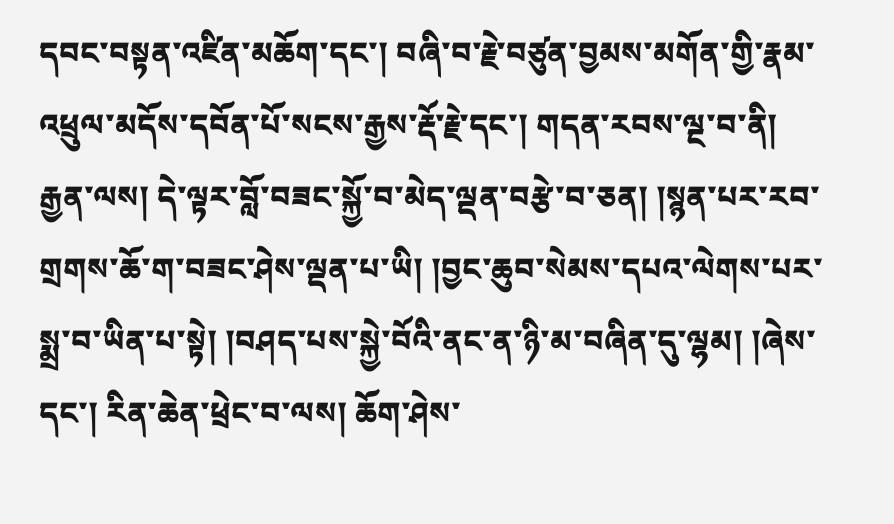དབང་བསྟན་འཛིན་མཆོག་དང་། བཞི་བ་རྗེ་བཙུན་བྱམས་མགོན་གྱི་རྣམ་འཕྲུལ་མདོས་དབོན་པོ་སངས་རྒྱས་རྡོ་རྗེ་དང་། གདན་རབས་ལྔ་བ་ནི། རྒྱན་ལས། དེ་ལྟར་བློ་བཟང་སྐྱོ་བ་མེད་ལྡན་བརྩེ་བ་ཅན། །སྙན་པར་རབ་གྲགས་ཆོ་ག་བཟང་ཤེས་ལྡན་པ་ཡི། །བྱང་ཆུབ་སེམས་དཔའ་ལེགས་པར་སྨྲ་བ་ཡིན་པ་སྟེ། །བཤད་པས་སྐྱེ་བོའི་ནང་ན་ཉི་མ་བཞིན་དུ་ལྷམ། །ཞེས་དང་། རིན་ཆེན་ཕྲེང་བ་ལས། ཆོག་ཤེས་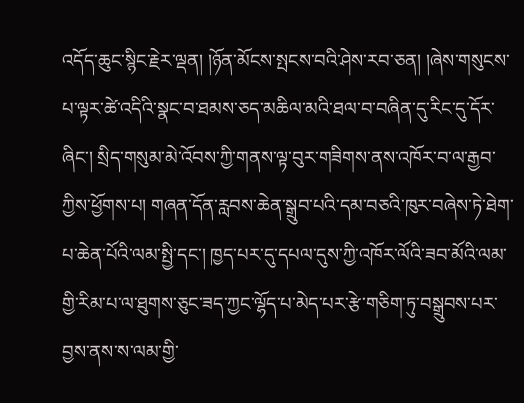འདོད་ཆུང་སྙིང་རྗེར་ལྡན། །ཉོན་མོངས་སྤངས་བའི་ཤེས་རབ་ཅན། །ཞེས་གསུངས་པ་ལྟར་ཚེ་འདིའི་སྣང་བ་ཐམས་ཅད་མཆིལ་མའི་ཐལ་བ་བཞིན་དུ་རིང་དུ་དོར་ཞིང་། སྲིད་གསུམ་མེ་འོབས་ཀྱི་གནས་ལྟ་བུར་གཟིགས་ནས་འཁོར་བ་ལ་རྒྱབ་ཀྱིས་ཕྱོགས་པ། གཞན་དོན་རླབས་ཆེན་སྒྲུབ་པའི་དམ་བཅའི་ཁུར་བཞེས་ཏེ་ཐེག་པ་ཆེན་པོའི་ལམ་སྤྱི་དང་། ཁྱད་པར་དུ་དཔལ་དུས་ཀྱི་འཁོར་ལོའི་ཟབ་མོའི་ལམ་གྱི་རིམ་པ་ལ་ཐུགས་ཅུང་ཟད་ཀྱང་ལྷོད་པ་མེད་པར་རྩེ་གཅིག་ཏུ་བསྒྲུབས་པར་བྱས་ནས་ས་ལམ་གྱི་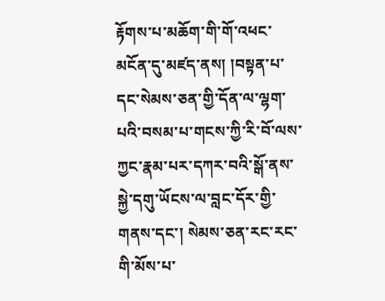རྟོགས་པ་མཆོག་གི་གོ་འཕང་མངོན་དུ་མཛད་ནས། །བསྟན་པ་དང་སེམས་ཅན་གྱི་དོན་ལ་ལྷག་པའི་བསམ་པ་གངས་ཀྱི་རི་བོ་ལས་ཀྱང་རྣམ་པར་དཀར་བའི་སྒོ་ནས་སྐྱེ་དགུ་ཡོངས་ལ་བླང་དོར་གྱི་གནས་དང་། སེམས་ཅན་རང་རང་གི་མོས་པ་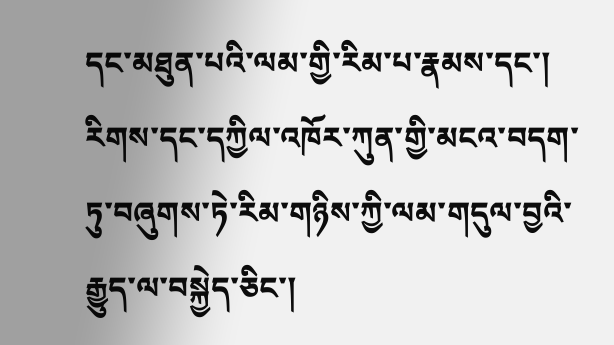དང་མཐུན་པའི་ལམ་གྱི་རིམ་པ་རྣམས་དང་། རིགས་དང་དཀྱིལ་འཁོར་ཀུན་གྱི་མངའ་བདག་ཏུ་བཞུགས་ཏེ་རིམ་གཉིས་ཀྱི་ལམ་གདུལ་བྱའི་རྒྱུད་ལ་བསྐྱེད་ཅིང་།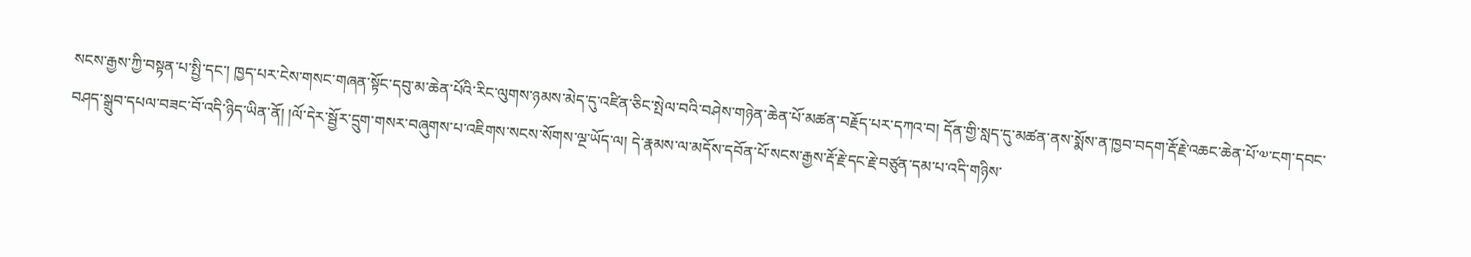སངས་རྒྱས་ཀྱི་བསྟན་པ་སྤྱི་དང་། ཁྱད་པར་ངེས་གསང་གཞན་སྟོང་དབུ་མ་ཆེན་པོའི་རིང་ལུགས་ཉམས་མེད་དུ་འཛིན་ཅིང་སྤེལ་བའི་བཤེས་གཉེན་ཆེན་པོ་མཚན་བརྗོད་པར་དཀའ་བ། དོན་གྱི་སླད་དུ་མཚན་ནས་སྨོས་ན་ཁྱབ་བདག་རྡོ་རྗེ་འཆང་ཆེན་པོ་༧་ངག་དབང་བཤད་སྒྲུབ་དཔལ་བཟང་བོ་འདི་ཉིད་ཡིན་ནོ། །ལོ་དེར་སྦྱོར་དྲུག་གསར་བཞུགས་པ་འཇིགས་སངས་སོགས་ལྔ་ཡོད་ལ། དེ་རྣམས་ལ་མདོས་དབོན་པོ་སངས་རྒྱས་རྡོ་རྗེ་དང་རྗེ་བཙུན་དམ་པ་འདི་གཉིས་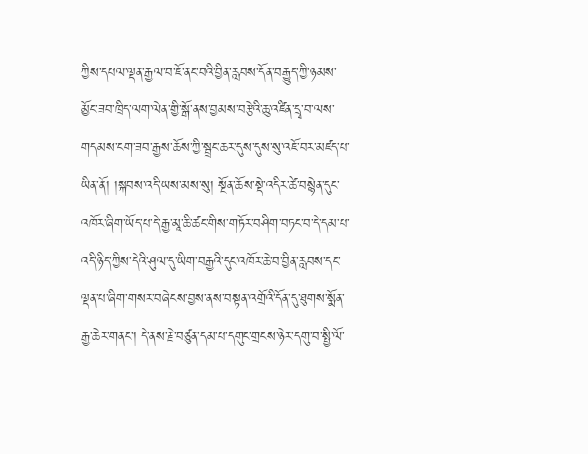ཀྱིས་དཔལ་ལྡན་རྒྱལ་བ་ཇོ་ནང་བའི་བྱིན་རླབས་དོན་བརྒྱུད་ཀྱི་ཉམས་མྱོང་ཟབ་ཁྲིད་ལག་ལེན་གྱི་སྒོ་ནས་བྱམས་བརྩེའི་ཆུ་འཛིན་དྲྭ་བ་ལས་གདམས་ངག་ཟབ་རྒྱས་ཆོས་ཀྱི་སྦྲང་ཆར་དུས་དུས་སུ་འཇོ་བར་མཛད་པ་ཡིན་ནོ། །སྐབས་འདི་ཡས་མས་སུ། སྔོན་ཆོས་སྡེ་འདིར་ཚེ་བསྙེན་དུང་འཁོར་ཞིག་ཡོད་པ་དེ་རྒྱ་མཱ་ཆི་ཚང་གིས་གཏོར་བཤིག་བཏང་བ་དེ་དམ་པ་འདི་ཉིད་ཀྱིས་དེའི་ཤུལ་དུ་ཡིག་བརྒྱའི་དུང་འཁོར་ཆེ་བ་བྱིན་རླབས་དང་ལྡན་པ་ཞིག་གསར་བཞེངས་བྱས་ནས་བསྟན་འགྲོའི་དོན་དུ་ཐུགས་སྨོན་རྒྱ་ཆེར་གནང་། དེ་ནས་རྗེ་བཙུན་དམ་པ་དགུང་གྲངས་ཉེར་དགུ་བ་སྤྱི་ལོ་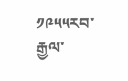༡༩༥༥རབ་རྒྱལ་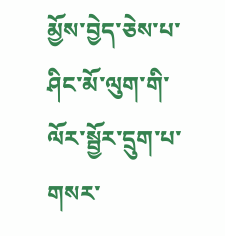མྱོས་བྱེད་ཅེས་པ་ཤིང་མོ་ལུག་གི་ལོར་སྦྱོར་དྲུག་པ་གསར་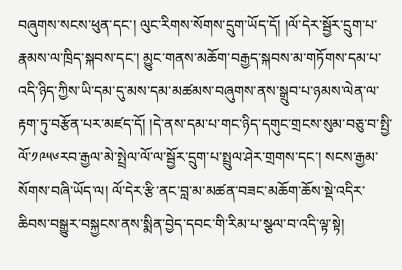བཞུགས་སངས་ཕུན་དང་། ལུང་རིགས་སོགས་དྲུག་ཡོད་དོ། །ལོ་དེར་སྦྱོར་དྲུག་པ་རྣམས་ལ་ཁྲིད་སྐབས་དང་། མྱུང་གནས་མཆོག་བརྒྱད་སྐབས་མ་གཏོགས་དམ་པ་འདི་ཉིད་ཀྱིས་ཡི་དམ་དུ་མས་དམ་མཚམས་བཞུགས་ནས་སྒྲུབ་པ་ཉམས་ལེན་ལ་རྟག་ཏུ་བརྩོན་པར་མཛད་དོ། །དེ་ནས་དམ་པ་གང་ཉིད་དགུང་གྲངས་སུམ་བཅུ་བ་སྤྱི་ལོ་༡༩༥༦རབ་རྒྱལ་མེ་སྤྲེལ་ལོ་ལ་སྦྱོར་དྲུག་པ་སྤྲུལ་ཤེར་གྲགས་དང་། སངས་རྒྱམ་སོགས་བཞི་ཡོད་ལ། ལོ་དེར་རྩི་ནང་བླ་མ་མཚན་བཟང་མཆོག་ཆོས་སྡེ་འདིར་ཆིབས་བསྒྱུར་བསྐྱངས་ནས་སྨིན་བྱེད་དབང་གི་རིམ་པ་སྩལ་བ་འདི་ལྟ་སྟེ།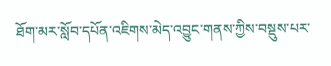ཐོག་མར་སློབ་དཔོན་འཇིགས་མེད་འབྱུང་གནས་ཀྱིས་བསྡུས་པར་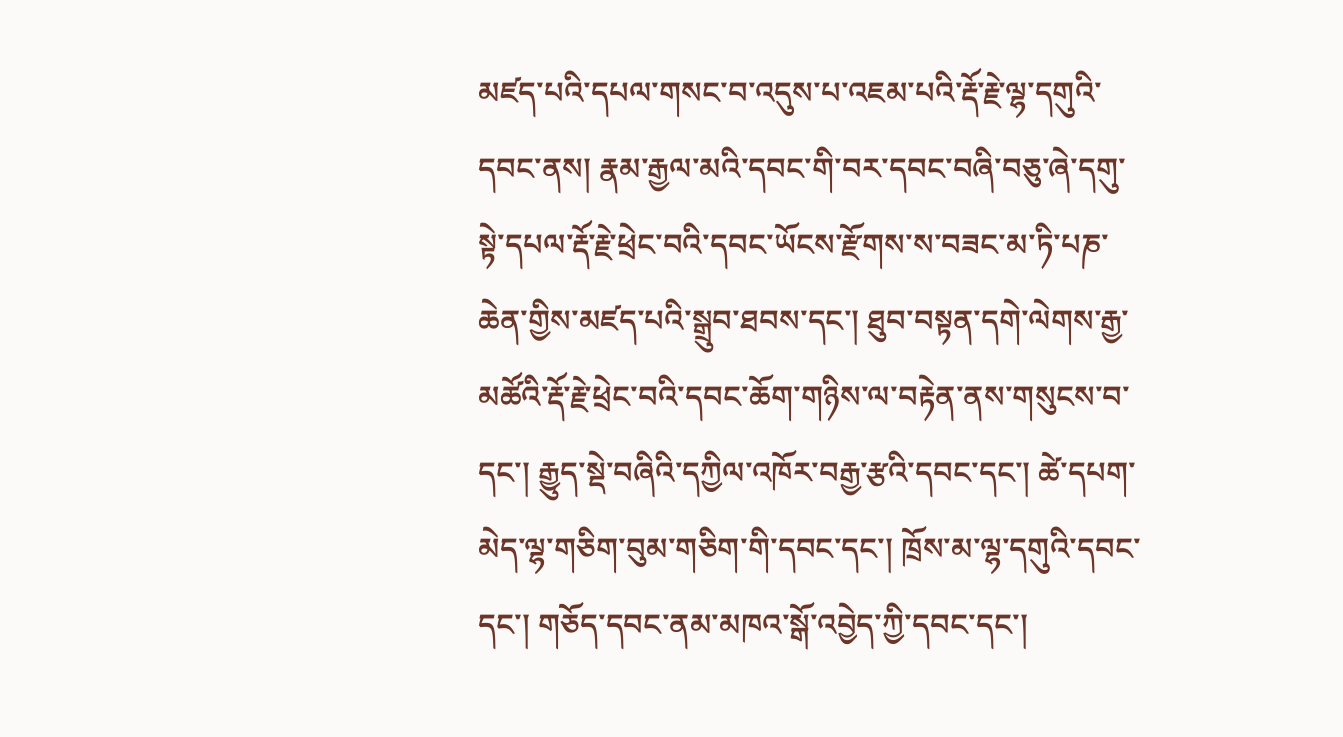མཛད་པའི་དཔལ་གསང་བ་འདུས་པ་འཇམ་པའི་རྡོ་རྗེ་ལྷ་དགུའི་དབང་ནས། རྣམ་རྒྱལ་མའི་དབང་གི་བར་དབང་བཞི་བཅུ་ཞེ་དགུ་སྟེ་དཔལ་རྡོ་རྗེ་ཕྲེང་བའི་དབང་ཡོངས་རྫོགས་ས་བཟང་མ་ཏི་པཎ་ཆེན་གྱིས་མཛད་པའི་སྒྲུབ་ཐབས་དང་། ཐུབ་བསྟན་དགེ་ལེགས་རྒྱ་མཚོའི་རྡོ་རྗེ་ཕྲེང་བའི་དབང་ཆོག་གཉིས་ལ་བརྟེན་ནས་གསུངས་བ་དང་། རྒྱུད་སྡེ་བཞིའི་དཀྱིལ་འཁོར་བརྒྱ་རྩའི་དབང་དང་། ཚེ་དཔག་མེད་ལྷ་གཅིག་བུམ་གཅིག་གི་དབང་དང་། ཁྲོས་མ་ལྷ་དགུའི་དབང་དང་། གཅོད་དབང་ནམ་མཁའ་སྒོ་འབྱེད་ཀྱི་དབང་དང་།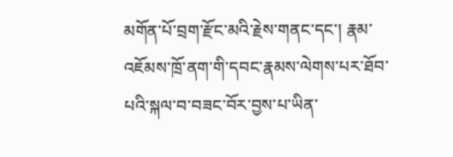མགོན་པོ་བྲག་རྫོང་མའི་རྗེས་གནང་དང་། རྣམ་འཇོམས་ཁྲོ་ནག་གི་དབང་རྣམས་ལེགས་པར་ཐོབ་པའི་སྐལ་བ་བཟང་བོར་བྱས་པ་ཡིན་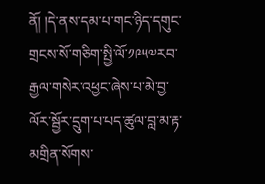ནོ། །དེ་ནས་དམ་པ་གང་ཉིད་དགུང་གྲངས་སོ་གཅིག་སྤྱི་ལོ་༡༩༥༧རབ་རྒྱལ་གསེར་འཕྱང་ཞེས་པ་མེ་བྱ་ལོར་སྦྱོར་དྲུག་པ་པད་ཚུལ་བླ་མ་རྟ་མགྲིན་སོགས་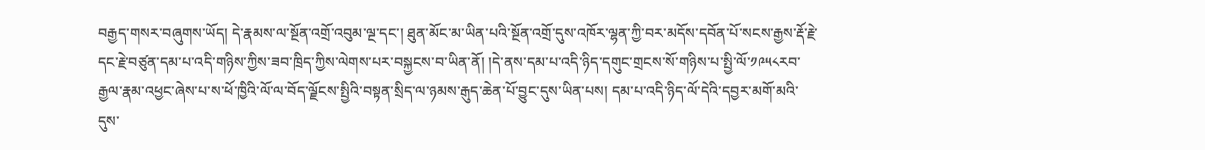བརྒྱད་གསར་བཞུགས་ཡོད། དེ་རྣམས་ལ་སྔོན་འགྲོ་འབུམ་ལྔ་དང་། ཐུན་མོང་མ་ཡིན་པའི་སྔོན་འགྲོ་དུས་འཁོར་ལྷན་ཀྱི་བར་མདོས་དབོན་པོ་སངས་རྒྱས་རྡོ་རྗེ་དང་རྗེ་བཙུན་དམ་པ་འདི་གཉིས་ཀྱིས་ཟབ་ཁྲིད་ཀྱིས་ལེགས་པར་བསྐྱངས་བ་ཡིན་ནོ། །དེ་ནས་དམ་པ་འདི་ཉིད་དགུང་གྲངས་སོ་གཉིས་པ་སྤྱི་ལོ་༡༩༥༨རབ་རྒྱལ་རྣམ་འཕྱང་ཞེས་པ་ས་ཕོ་ཁྱིའི་ལོ་ལ་བོད་ལྗོངས་སྤྱིའི་བསྟན་སྲིད་ལ་ཉམས་རྒུད་ཆེན་པོ་བྱུང་དུས་ཡིན་པས། དམ་པ་འདི་ཉིད་ལོ་དེའི་དབྱར་མགོ་མའི་དུས་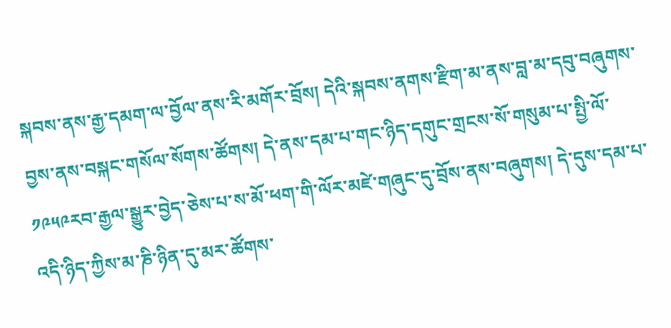སྐབས་ནས་རྒྱ་དམག་ལ་བྱོལ་ནས་རི་མགོར་བྲོས། དེའི་སྐབས་ནགས་རྫིག་མ་ནས་བླ་མ་དབུ་བཞུགས་བྱས་ནས་བསྐང་གསོལ་སོགས་ཚོགས། དེ་ནས་དམ་པ་གང་ཉིད་དགུང་གྲངས་སོ་གསུམ་པ་སྤྱི་ལོ་༡༩༥༩རབ་རྒྱལ་སྒྱུར་བྱེད་ཅེས་པ་ས་མོ་ཕག་གི་ལོར་མཛེ་གཞུང་དུ་བྲོས་ནས་བཞུགས། དེ་དུས་དམ་པ་འདི་ཉིད་ཀྱིས་མ་ཎི་ཉིན་དུ་མར་ཚོགས་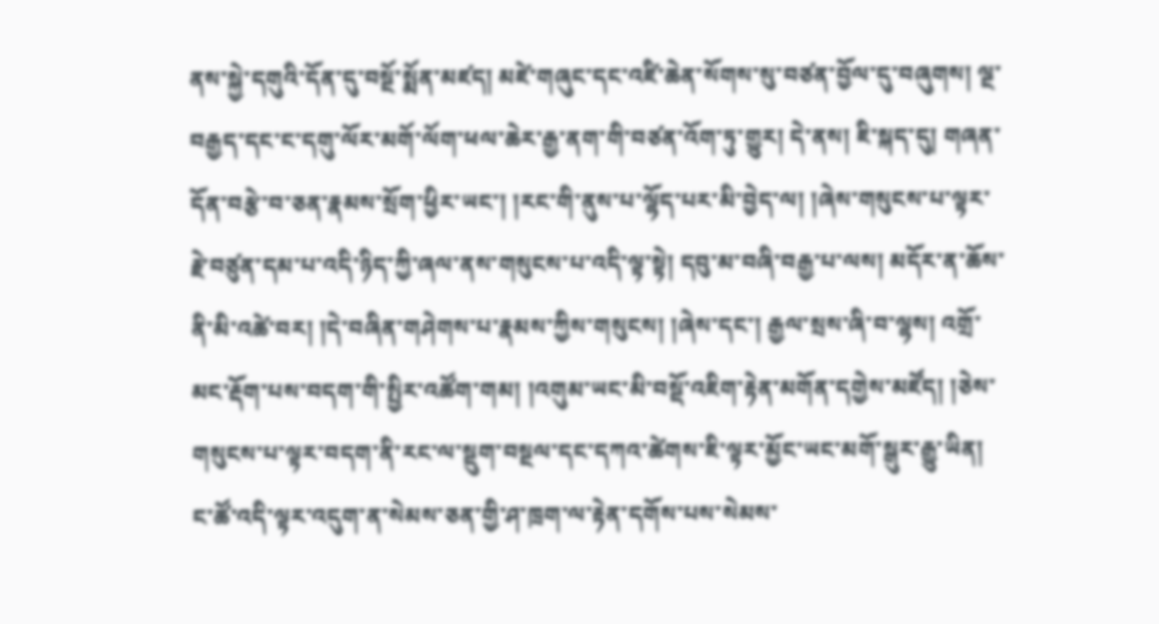ནས་སྐྱེ་དགུའི་དོན་དུ་བསྔོ་སྨོན་མཛད། མཛེ་གཞུང་དང་འཛི་ཆེན་སོགས་སུ་བཙན་བྱོལ་དུ་བཞུགས། ལྔ་བརྒྱད་དང་ང་དགུ་ལོར་མགོ་ལོག་ཕལ་ཆེར་རྒྱ་ནག་གི་བཙན་འོག་ཏུ་གྱུར། དེ་ནས། ཇི་སྐད་དུ། གཞན་དོན་བརྩེ་བ་ཅན་རྣམས་སྲོག་ཕྱིར་ཡང་། །རང་གི་ནུས་པ་ལྷོད་པར་མི་བྱེད་ལ། །ཞེས་གསུངས་པ་ལྟར་རྗེ་བཙུན་དམ་པ་འདི་ཉིད་ཀྱི་ཞལ་ནས་གསུངས་པ་འདི་ལྟ་སྟེ། དབུ་མ་བཞི་བརྒྱ་པ་ལས། མདོར་ན་ཆོས་ནི་མི་འཚེ་བར། །དེ་བཞིན་གཤེགས་པ་རྣམས་ཀྱིས་གསུངས། །ཞེས་དང་། རྒྱལ་སྲས་ཞི་བ་ལྷས། འགྲོ་མང་རྡོག་པས་བདག་གི་སྤྱིར་འཚོག་གམ། །འགུམ་ཡང་མི་བསྡོ་འཇིག་རྟེན་མགོན་དགྱེས་མཛོད། །ཅེས་གསུངས་པ་ལྟར་བདག་ནི་རང་ལ་སྡུག་བསྔལ་དང་དཀའ་ཚེགས་ཇི་ལྟར་མྱོང་ཡང་མགོ་སྒུར་རྒྱུ་ཡིན། ང་ཚོ་འདི་ལྟར་འདུག་ན་སེམས་ཅན་གྱི་ཤ་ཁྲག་ལ་རྟེན་དགོས་པས་སེམས་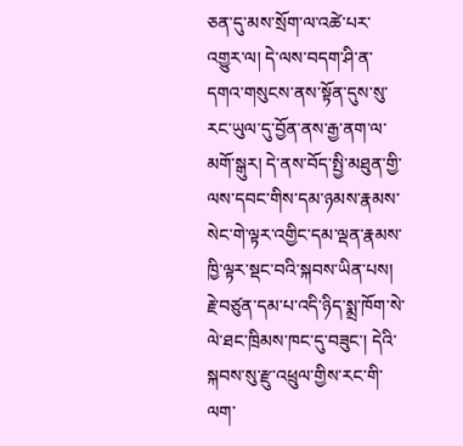ཅན་དུ་མས་སྲོག་ལ་འཚེ་པར་འགྱུར་ལ། དེ་ལས་བདག་ཤི་ན་དགའ་གསུངས་ནས་སྟོན་དུས་སུ་རང་ཡུལ་དུ་བྱོན་ནས་རྒྱ་ནག་ལ་མགོ་སྒུར། དེ་ནས་བོད་སྤྱི་མཐུན་གྱི་ལས་དབང་གིས་དམ་ཉམས་རྣམས་སེང་གེ་ལྟར་འགྱིང་དམ་ལྡན་རྣམས་ཁྱི་ལྟར་སྡང་བའི་སྐབས་ཡིན་པས། རྗེ་བཙུན་དམ་པ་འདི་ཉིད་སྨྲ་ཁོག་སེ་ལེ་ཐང་ཁྲིམས་ཁང་དུ་བཟུང་། དེའི་སྐབས་སུ་རྫུ་འཕྲུལ་གྱིས་རང་གི་ལག་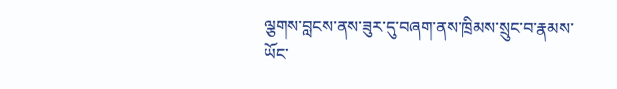ལྕགས་བླངས་ནས་ཟུར་དུ་བཞག་ནས་ཁྲིམས་སྲུང་བ་རྣམས་ཡོང་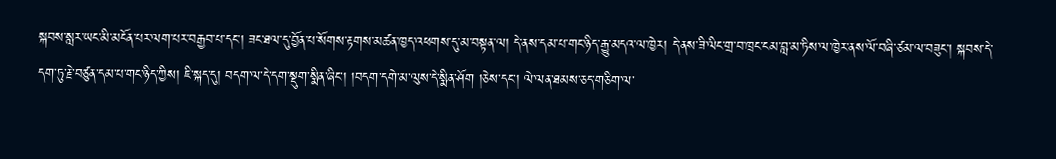སྐབས་སླར་ཡང་མི་མངོན་པར་ལག་པར་བརྒྱབ་པ་དང་། ཟང་ཐལ་དུ་བྱོན་པ་སོགས་རྟགས་མཚན་ཁྱད་འཕགས་དུ་མ་བསྟན་ལ། དེ་ནས་དམ་པ་གང་ཉིད་རྒྱུ་མདའ་ལ་ཁྱེར། དེ་ནས་ཟི་ལིང་གྲ་བ་ཁྲང་ངམ་བླ་མ་ཏིས་ལ་ཁྱེར་ནས་ལོ་བཞི་ཙམ་ལ་བཟུང་། སྐབས་དེ་དག་ཏུ་རྗེ་བཙུན་དམ་པ་གང་ཉིད་ཀྱིས། ཇི་སྐད་དུ། བདག་ལ་དེ་དག་སྡུག་སྨིན་ཞིང་། །བདག་དགེ་མ་ལུས་དེ་སྨིན་ཤོག །ཅེས་དང་། ལེ་ལན་ཐམས་ཅད་གཅིག་ལ་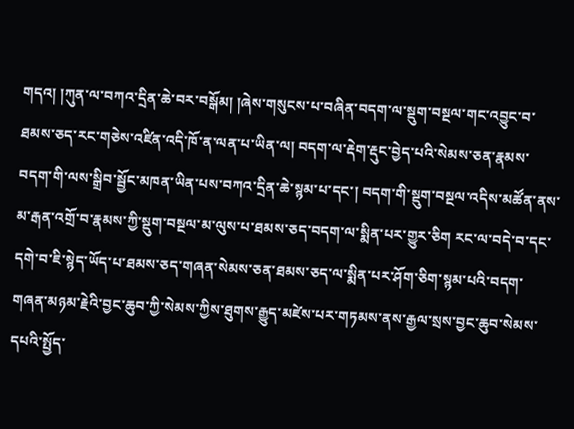གདའ། །ཀུན་ལ་བཀའ་དྲིན་ཆེ་བར་བསྒོམ། །ཞེས་གསུངས་པ་བཞིན་བདག་ལ་སྡུག་བསྔལ་གང་འབྱུང་བ་ཐམས་ཅད་རང་གཅེས་འཛིན་འདི་ཁོ་ན་ལན་པ་ཡིན་ལ། བདག་ལ་རྡེག་རྡུང་བྱེད་པའི་སེམས་ཅན་རྣམས་བདག་གི་ལས་སྒྲིབ་སྦྱོང་མཁན་ཡིན་པས་བཀའ་དྲིན་ཆེ་སྙམ་པ་དང་། བདག་གི་སྡུག་བསྔལ་འདིས་མཚོན་ནས་མ་རྒན་འགྲོ་བ་རྣམས་ཀྱི་སྡུག་བསྔལ་མ་ལུས་པ་ཐམས་ཅད་བདག་ལ་སྨིན་པར་གྱུར་ཅིག རང་ལ་བདེ་བ་དང་དགེ་བ་ཇི་སྙེད་ཡོད་པ་ཐམས་ཅད་གཞན་སེམས་ཅན་ཐམས་ཅད་ལ་སྨིན་པར་ཤོག་ཅིག་སྙམ་པའི་བདག་གཞན་མཉམ་རྗེའི་བྱང་ཆུབ་ཀྱི་སེམས་ཀྱིས་ཐུགས་རྒྱུད་མཛེས་པར་གཏམས་ནས་རྒྱལ་སྲས་བྱང་ཆུབ་སེམས་དཔའི་སྤྱོད་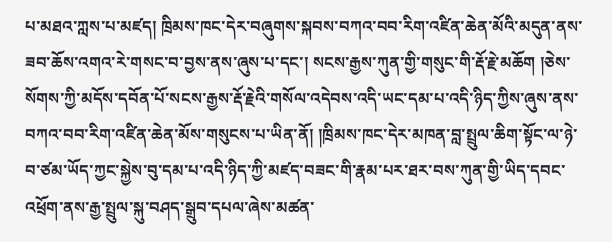པ་མཐའ་ཀླས་པ་མཛད། ཁྲིམས་ཁང་དེར་བཞུགས་སྐབས་བཀའ་བབ་རིག་འཛིན་ཆེན་མོའི་མདུན་ནས་ཟབ་ཆོས་འགའ་རེ་གསང་བ་བྱས་ནས་ཞུས་པ་དང་། སངས་རྒྱས་ཀུན་གྱི་གསུང་གི་རྡོ་རྗེ་མཆོག །ཅེས་སོགས་ཀྱི་མདོས་དབོན་པོ་སངས་རྒྱས་རྡོ་རྗེའི་གསོལ་འདེབས་འདི་ཡང་དམ་པ་འདི་ཉིད་ཀྱིས་ཞུས་ནས་བཀའ་བབ་རིག་འཛིན་ཆེན་མོས་གསུངས་པ་ཡིན་ནོ། །ཁྲིམས་ཁང་དེར་མཁན་བླ་སྤྲུལ་ཆིག་སྟོང་ལ་ཉེ་བ་ཙམ་ཡོད་ཀྱང་སྐྱེས་བུ་དམ་པ་འདི་ཉིད་ཀྱི་མཛད་བཟང་གི་རྣམ་པར་ཐར་བས་ཀུན་གྱི་ཡིད་དབང་འཕྲོག་ནས་རྒྱ་སྤྲུལ་སྐུ་བཤད་སྒྲུབ་དཔལ་ཞེས་མཚན་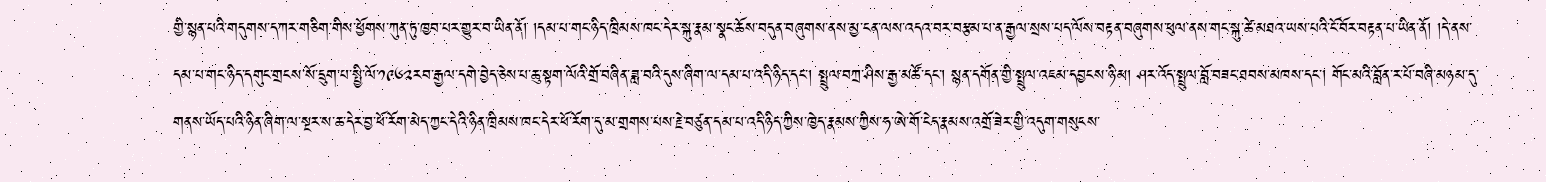གྱི་སྙན་པའི་གདུགས་དཀར་གཅིག་གིས་ཕྱོགས་ཀུན་ཏུ་ཁྱབ་པར་གྱུར་བ་ཡིན་ནོ། །དམ་པ་གང་ཉིད་ཁྲིམས་ཁང་དེར་སྐུ་རྣམ་སྣང་ཆོས་བདུན་བཞུགས་ནས་མྱ་ངན་ལས་འདའ་བར་བརྩམ་པ་ན་རྒྱལ་སྲས་པད་ལོས་བརྟན་བཞུགས་ཕུལ་ནས་གང་སྐུ་ཚེ་མཐའ་ཡས་པའི་ངོ་བོར་བརྟན་པ་ཡིན་ནོ། །དེ་ནས་དམ་པ་གང་ཉིད་དགུང་གྲངས་སོ་དྲུག་པ་སྤྱི་ལོ་༡༩༦༢རབ་རྒྱལ་དགེ་བྱེད་ཅེས་པ་ཆུ་སྟག་ལོའི་གྲོ་བཞིན་ཟླ་བའི་དུས་ཞིག་ལ་དམ་པ་འདི་ཉིད་དང་། སྤྲུལ་བཀྲ་ཤིས་རྒྱ་མཚོ་དང་། སྙན་དགོན་གྱི་སྤྲུལ་འཇམ་དབྱངས་ཉི་མ། ཤར་འོད་སྤྲུལ་བློ་བཟང་ཐབས་མཁས་དང་། གོང་མའི་བློན་ར་པོ་བཞི་མཉམ་དུ་གནས་ཡོད་པའི་ཉིན་ཞིག་ལ་སྔར་ས་ཆ་དེར་བྱ་ཕོ་རོག་མེད་ཀྱང་དེའི་ཉིན་ཁྲིམས་ཁང་དེར་ཕོ་རོག་དུ་མ་གྲགས་པས་རྗེ་བཙུན་དམ་པ་འདི་ཉིད་ཀྱིས་ཁྱེད་རྣམས་ཀྱིས་ཧ་ཨེ་གོ་ངེད་རྣམས་འགྲོ་ཟེར་གྱི་འདུག་གསུངས་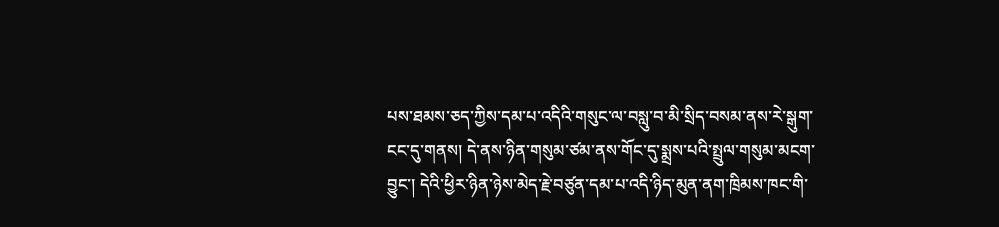པས་ཐམས་ཅད་ཀྱིས་དམ་པ་འདིའི་གསུང་ལ་བསླུ་བ་མི་སྲིད་བསམ་ནས་རེ་སྒུག་ངང་དུ་གནས། དེ་ནས་ཉིན་གསུམ་ཙམ་ནས་གོང་དུ་སྨྲས་པའི་སྤྲུལ་གསུམ་མངག་བྱུང་། དེའི་ཕྱིར་ཉིན་ཉེས་མེད་རྗེ་བཙུན་དམ་པ་འདི་ཉིད་མུན་ནག་ཁྲིམས་ཁང་གི་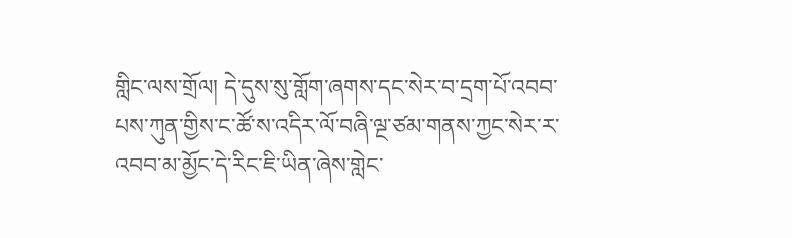གླིང་ལས་གྲོལ། དེ་དུས་སུ་གློག་ཞགས་དང་སེར་བ་དྲག་པོ་འབབ་པས་ཀུན་གྱིས་ང་ཚོ་ས་འདིར་ལོ་བཞི་ལྔ་ཙམ་གནས་ཀྱང་སེར་ར་འབབ་མ་མྱོང་དེ་རིང་ཇི་ཡིན་ཞེས་གླེང་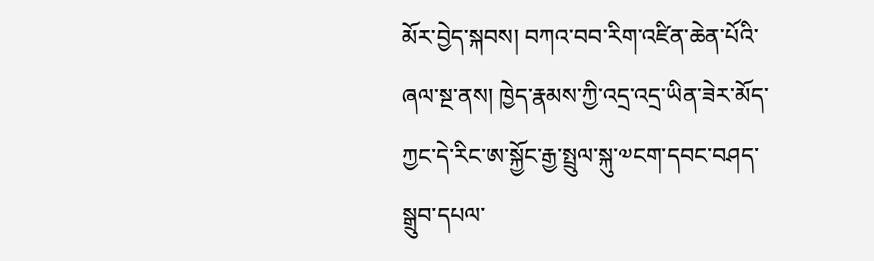མོར་བྱེད་སྐབས། བཀའ་བབ་རིག་འཛིན་ཆེན་པོའི་ཞལ་སྔ་ནས། ཁྱེད་རྣམས་ཀྱི་འདྲ་འདྲ་ཡིན་ཟེར་མོད་ཀྱང་དེ་རིང་ཨ་སྐྱོང་རྒྱ་སྤྲུལ་སྐུ་༧ངག་དབང་བཤད་སྒྲུབ་དཔལ་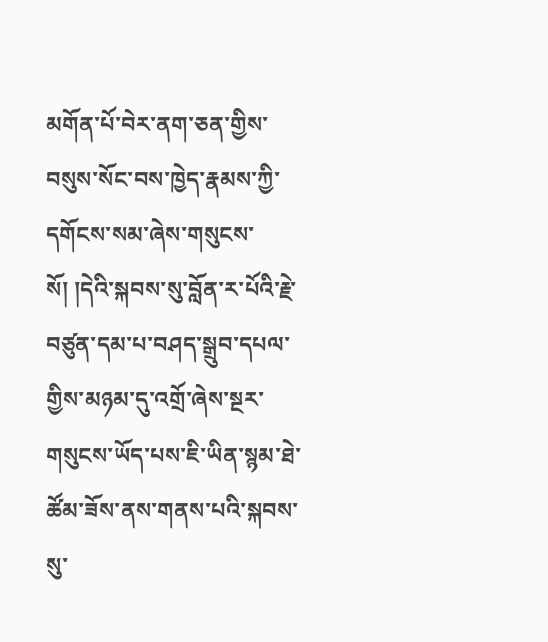མགོན་པོ་བེར་ནག་ཅན་གྱིས་བསུས་སོང་བས་ཁྱེད་རྣམས་ཀྱི་དགོངས་སམ་ཞེས་གསུངས་སོ། །དེའི་སྐབས་སུ་བློན་ར་པོའི་རྗེ་བཙུན་དམ་པ་བཤད་སྒྲུབ་དཔལ་གྱིས་མཉམ་དུ་འགྲོ་ཞེས་སྔར་གསུངས་ཡོད་པས་ཇི་ཡིན་སྙམ་ཐེ་ཚོམ་ཟོས་ནས་གནས་པའི་སྐབས་སུ་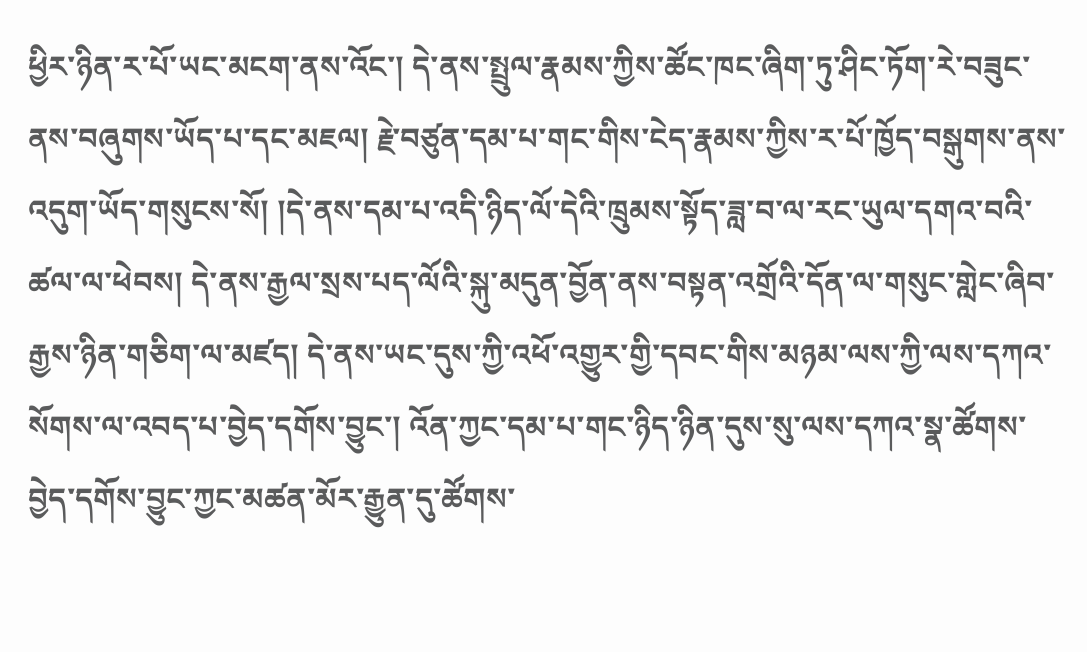ཕྱིར་ཉིན་ར་པོ་ཡང་མངག་ནས་འོང་། དེ་ནས་སྤྲུལ་རྣམས་ཀྱིས་ཚོང་ཁང་ཞིག་ཏུ་ཤིང་ཏོག་རེ་བཟུང་ནས་བཞུགས་ཡོད་པ་དང་མཇལ། རྗེ་བཙུན་དམ་པ་གང་གིས་ངེད་རྣམས་ཀྱིས་ར་པོ་ཁྱོད་བསྒུགས་ནས་འདུག་ཡོད་གསུངས་སོ། །དེ་ནས་དམ་པ་འདི་ཉིད་ལོ་དེའི་ཁྲུམས་སྟོད་ཟླ་བ་ལ་རང་ཡུལ་དགའ་བའི་ཚལ་ལ་ཕེབས། དེ་ནས་རྒྱལ་སྲས་པད་ལོའི་སྐུ་མདུན་བྱོན་ནས་བསྟན་འགྲོའི་དོན་ལ་གསུང་གླེང་ཞིབ་རྒྱས་ཉིན་གཅིག་ལ་མཛད། དེ་ནས་ཡང་དུས་ཀྱི་འཕོ་འགྱུར་གྱི་དབང་གིས་མཉམ་ལས་ཀྱི་ལས་དཀའ་སོགས་ལ་འབད་པ་བྱེད་དགོས་བྱུང་། འོན་ཀྱང་དམ་པ་གང་ཉིད་ཉིན་དུས་སུ་ལས་དཀའ་སྣ་ཚོགས་བྱེད་དགོས་བྱུང་ཀྱང་མཚན་མོར་རྒྱུན་དུ་ཚོགས་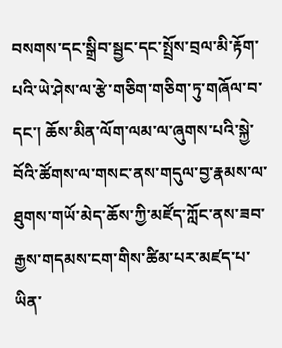བསགས་དང་སྒྲིབ་སྦྱང་དང་སྤྲོས་བྲལ་མི་རྟོག་པའི་ཡེ་ཤེས་ལ་རྩེ་གཅིག་གཅིག་ཏུ་གཞོལ་བ་དང་། ཆོས་མིན་ལོག་ལམ་ལ་ཞུགས་པའི་སྐྱེ་བོའི་ཚོགས་ལ་གསང་ནས་གདུལ་བྱ་རྣམས་ལ་ཐུགས་གཡོ་མེད་ཆོས་ཀྱི་མཛོད་ཀློང་ནས་ཟབ་རྒྱས་གདམས་ངག་གིས་ཚིམ་པར་མཛད་པ་ཡིན་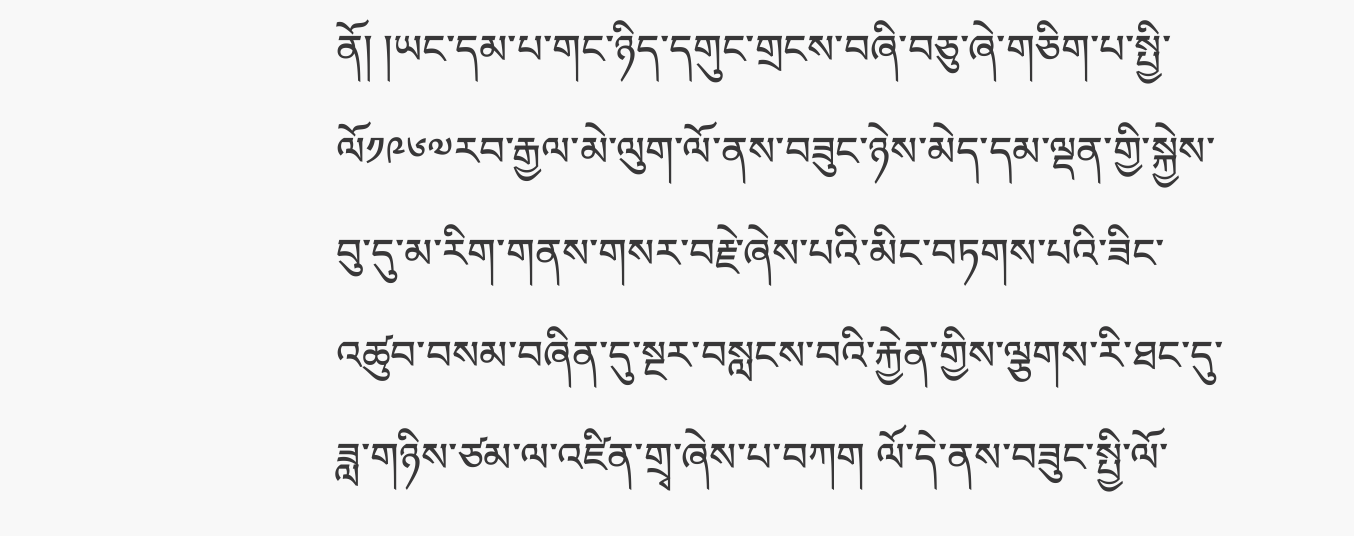ནོ། །ཡང་དམ་པ་གང་ཉིད་དགུང་གྲངས་བཞི་བཅུ་ཞེ་གཅིག་པ་སྤྱི་ལོ༡༩༦༧རབ་རྒྱལ་མེ་ལུག་ལོ་ནས་བཟུང་ཉེས་མེད་དམ་ལྡན་གྱི་སྐྱེས་བུ་དུ་མ་རིག་གནས་གསར་བརྗེ་ཞེས་པའི་མིང་བཏགས་པའི་ཟིང་འཚུབ་བསམ་བཞིན་དུ་སྔར་བསླངས་བའི་རྐྱེན་གྱིས་ལྕགས་རི་ཐང་དུ་ཟླ་གཉིས་ཙམ་ལ་འཛིན་གྲྭ་ཞེས་པ་བཀག ལོ་དེ་ནས་བཟུང་སྤྱི་ལོ་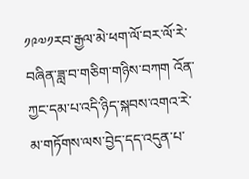༡༩༧༡རབ་རྒྱལ་མེ་ཕག་ལོ་བར་ལོ་རེ་བཞིན་ཟླ་བ་གཅིག་གཉིས་བཀག འོན་ཀྱང་དམ་པ་འདི་ཉིད་སྐབས་འགའ་རེ་མ་གཏོགས་ལས་བྱེད་དད་འདུན་པ་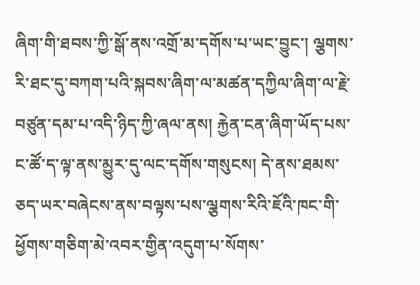ཞིག་གི་ཐབས་ཀྱི་སྒོ་ནས་འགྲོ་མ་དགོས་པ་ཡང་བྱུང་། ལྕགས་རི་ཐང་དུ་བཀག་པའི་སྐབས་ཞིག་ལ་མཚན་དཀྱིལ་ཞིག་ལ་རྗེ་བཙུན་དམ་པ་འདི་ཉིད་ཀྱི་ཞལ་ནས། རྐྱེན་ངན་ཞིག་ཡོད་པས་ང་ཚོ་ད་ལྟ་ནས་མྱུར་དུ་ལང་དགོས་གསུངས། དེ་ནས་ཐམས་ཅད་ཡར་བཞེངས་ནས་བལྟས་པས་ལྕགས་རིའི་ཇོའི་ཁང་གི་ཕྱོགས་གཅིག་མེ་འབར་གྱིན་འདུག་པ་སོགས་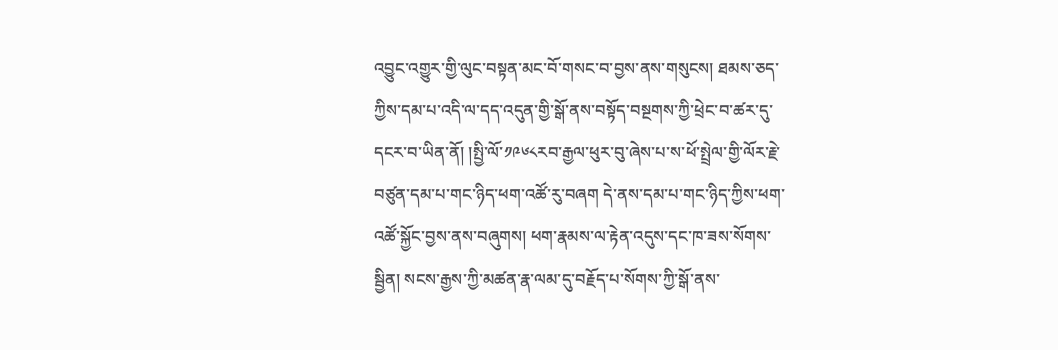འབྱུང་འགྱུར་གྱི་ལུང་བསྟན་མང་བོ་གསང་བ་བྱས་ནས་གསུངས། ཐམས་ཅད་ཀྱིས་དམ་པ་འདི་ལ་དད་འདུན་གྱི་སྒོ་ནས་བསྟོད་བསྔགས་ཀྱི་ཕྲེང་བ་ཚར་དུ་དངར་བ་ཡིན་ནོ། །སྤྱི་ལོ་༡༩༦༨རབ་རྒྱལ་ཕུར་བུ་ཞེས་པ་ས་ཕོ་སྤྲེལ་གྱི་ལོར་རྗེ་བཙུན་དམ་པ་གང་ཉིད་ཕག་འཚོ་རུ་བཞག དེ་ནས་དམ་པ་གང་ཉིད་ཀྱིས་ཕག་འཚོ་སྐྱོང་བྱས་ནས་བཞུགས། ཕག་རྣམས་ལ་རྟེན་འདུས་དང་ཁ་ཟས་སོགས་སྦྱིན། སངས་རྒྱས་ཀྱི་མཚན་རྣ་ལམ་དུ་བརྗོད་པ་སོགས་ཀྱི་སྒོ་ནས་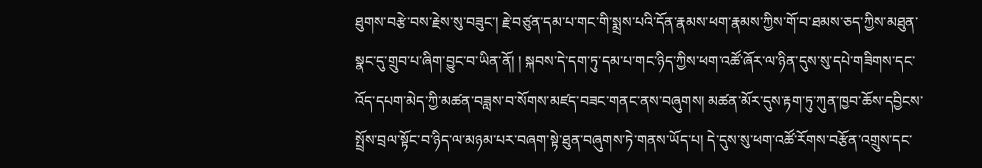ཐུགས་བརྩེ་བས་རྗེས་སུ་བཟུང་། རྗེ་བཙུན་དམ་པ་གང་གི་སྨྲས་པའི་དོན་རྣམས་ཕག་རྣམས་ཀྱིས་གོ་བ་ཐམས་ཅད་ཀྱིས་མཐུན་སྣང་དུ་གྲུབ་པ་ཞིག་བྱུང་བ་ཡིན་ནོ། ། སྐབས་དེ་དག་ཏུ་དམ་པ་གང་ཉིད་ཀྱིས་ཕག་འཚོ་ཞོར་ལ་ཉིན་དུས་སུ་དཔེ་གཟིགས་དང་འོད་དཔག་མེད་ཀྱི་མཚན་བཟླས་བ་སོགས་མཛད་བཟང་གནང་ནས་བཞུགས། མཚན་མོར་དུས་རྟག་ཏུ་ཀུན་ཁྱབ་ཆོས་དབྱིངས་སྤྲོས་བྲལ་སྟོང་བ་ཉིད་ལ་མཉམ་པར་བཞག་སྟེ་ཐུན་བཞུགས་ཏེ་གནས་ཡོད་པ། དེ་དུས་སུ་ཕག་འཚོ་རོགས་བརྩོན་འགྲུས་དང་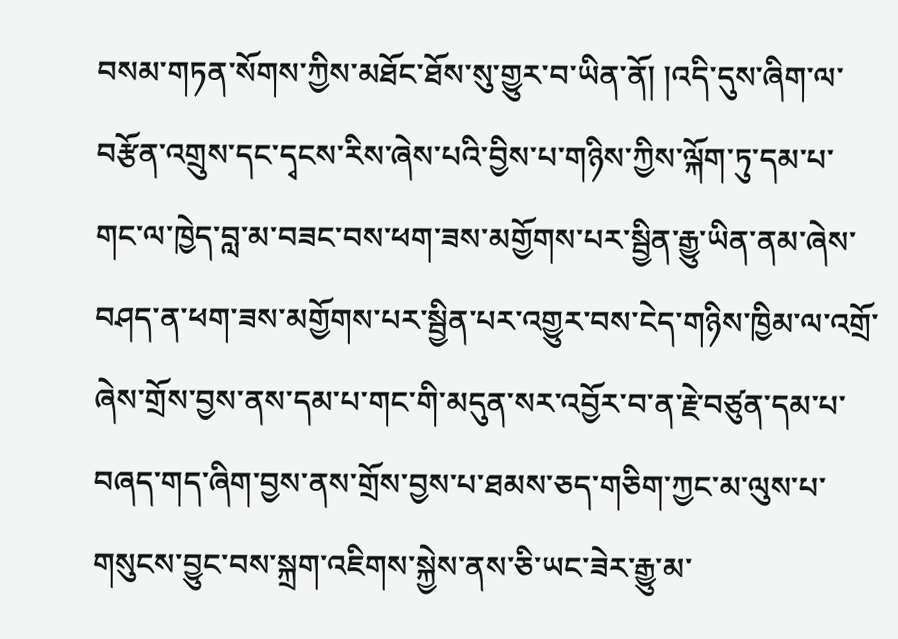བསམ་གཏན་སོགས་ཀྱིས་མཐོང་ཐོས་སུ་གྱུར་བ་ཡིན་ནོ། །འདི་དུས་ཞིག་ལ་བརྩོན་འགྲུས་དང་དྭངས་རིས་ཞེས་པའི་བྱིས་པ་གཉིས་ཀྱིས་ལྐོག་ཏུ་དམ་པ་གང་ལ་ཁྱེད་བླ་མ་བཟང་བས་ཕག་ཟས་མགྱོགས་པར་སྦྱིན་རྒྱུ་ཡིན་ནམ་ཞེས་བཤད་ན་ཕག་ཟས་མགྱོགས་པར་སྦྱིན་པར་འགྱུར་བས་ངེད་གཉིས་ཁྱིམ་ལ་འགྲོ་ཞེས་གྲོས་བྱས་ནས་དམ་པ་གང་གི་མདུན་སར་འབྱོར་བ་ན་རྗེ་བཙུན་དམ་པ་བཞད་གད་ཞིག་བྱས་ནས་གྲོས་བྱས་པ་ཐམས་ཅད་གཅིག་ཀྱང་མ་ལུས་པ་གསུངས་བྱུང་བས་སྐྲག་འཇིགས་སྐྱེས་ནས་ཅི་ཡང་ཟེར་རྒྱུ་མ་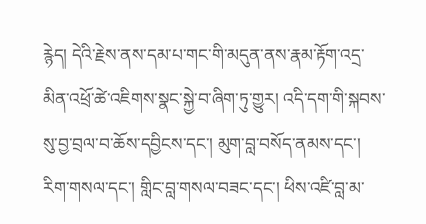རྙེད། དེའི་རྗེས་ནས་དམ་པ་གང་གི་མདུན་ནས་རྣམ་རྟོག་འདྲ་མིན་འཕྲོ་ཚེ་འཇིགས་སྣང་སྐྱེ་བ་ཞིག་ཏུ་གྱུར། འདི་དག་གི་སྐབས་སུ་བྱ་བྲལ་བ་ཆོས་དབྱིངས་དང་། མུག་བླ་བསོད་ནམས་དང་། རིག་གསལ་དང་། གླིང་བླ་གསལ་བཟང་དང་། ཕིས་འཛི་བླ་མ་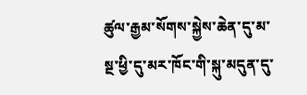ཚུལ་རྒྱམ་སོགས་སྐྱེས་ཆེན་དུ་མ་སྔ་ཕྱི་དུ་མར་ཁོང་གི་སྐུ་མདུན་དུ་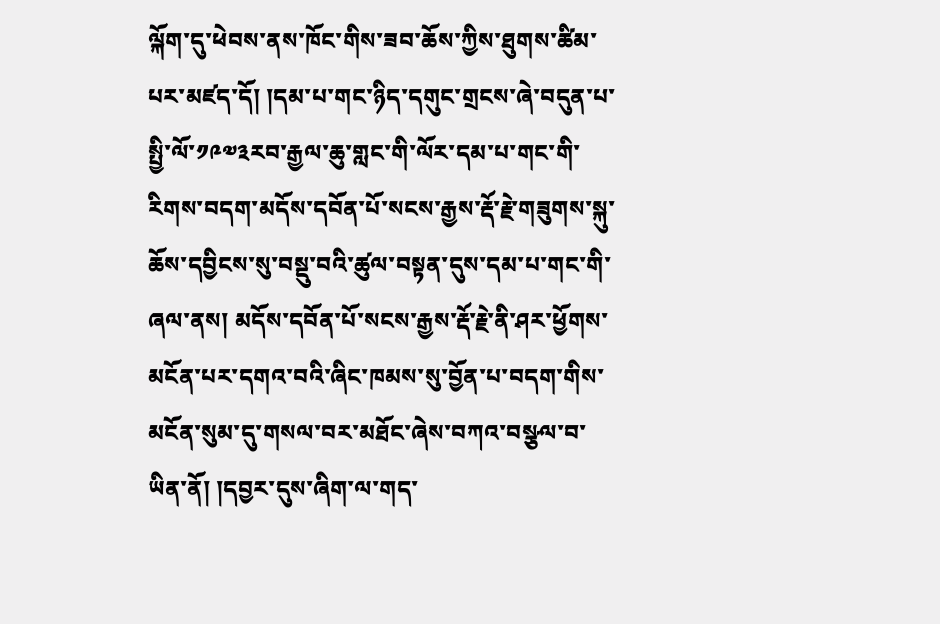ལྐོག་དུ་ཕེབས་ནས་ཁོང་གིས་ཟབ་ཆོས་ཀྱིས་ཐུགས་ཚིམ་པར་མཛད་དོ། །དམ་པ་གང་ཉིད་དགུང་གྲངས་ཞེ་བདུན་པ་སྤྱི་ལོ་༡༩༧༣རབ་རྒྱལ་ཆུ་གླང་གི་ལོར་དམ་པ་གང་གི་རིགས་བདག་མདོས་དབོན་པོ་སངས་རྒྱས་རྡོ་རྗེ་གཟུགས་སྐུ་ཆོས་དབྱིངས་སུ་བསྡུ་བའི་ཚུལ་བསྟན་དུས་དམ་པ་གང་གི་ཞལ་ནས། མདོས་དབོན་པོ་སངས་རྒྱས་རྡོ་རྗེ་ནི་ཤར་ཕྱོགས་མངོན་པར་དགའ་བའི་ཞིང་ཁམས་སུ་བྱོན་པ་བདག་གིས་མངོན་སུམ་དུ་གསལ་བར་མཐོང་ཞེས་བཀའ་བསྩལ་བ་ཡིན་ནོ། །དབྱར་དུས་ཞིག་ལ་གད་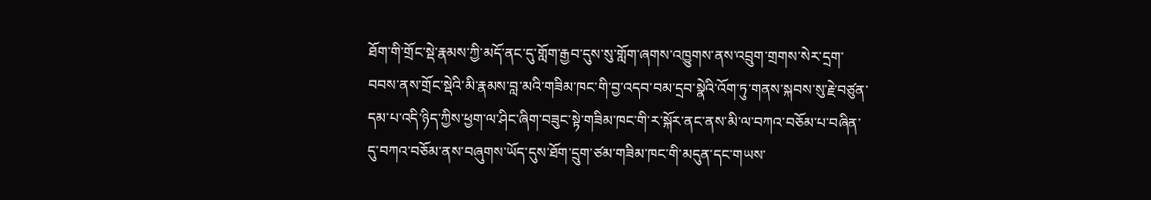ཐོག་གི་གྲོང་སྡེ་རྣམས་ཀྱི་མདོ་ནང་དུ་གློག་རྒྱབ་དུས་སུ་གློག་ཞགས་འཁྱུགས་ནས་འབྲུག་གྲགས་སེར་དྲག་བབས་ནས་གྲོང་སྡེའི་མི་རྣམས་བླ་མའི་གཟིམ་ཁང་གི་བྱ་འདབ་བམ་དྲབ་སྣེའི་འོག་ཏུ་གནས་སྐབས་སུ་རྗེ་བཙུན་དམ་པ་འདི་ཉིད་ཀྱིས་ཕྱག་ལ་ཤིང་ཞིག་བཟུང་སྟེ་གཟིམ་ཁང་གི་ར་སྐོར་ནང་ནས་མི་ལ་བཀའ་བཅོམ་པ་བཞིན་དུ་བཀའ་བཅོམ་ནས་བཞུགས་ཡོད་དུས་ཐོག་དྲུག་ཙམ་གཟིམ་ཁང་གི་མདུན་དང་གཡས་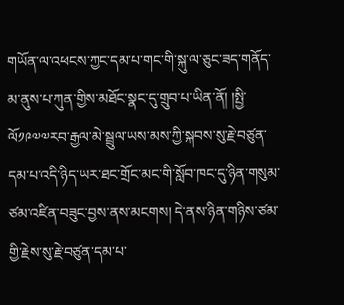གཡོན་ལ་འཕངས་ཀྱང་དམ་པ་གང་གི་སྐུ་ལ་ཅུང་ཟད་གནོད་མ་ནུས་པ་ཀུན་གྱིས་མཐོང་སྣང་དུ་གྲུབ་པ་ཡིན་ནོ། །སྤྱི་ལོ༡༩༧༧རབ་རྒྱལ་མེ་སྦྲུལ་ཡས་མས་ཀྱི་སྐབས་སུ་རྗེ་བཙུན་དམ་པ་འདི་ཉིད་ཡར་ཐང་གྲོང་མང་གི་སློབ་ཁང་དུ་ཉིན་གསུམ་ཙམ་འཛིན་བཟུང་བྱས་ནས་མངགས། དེ་ནས་ཉིན་གཉིས་ཙམ་གྱི་རྗེས་སུ་རྗེ་བཙུན་དམ་པ་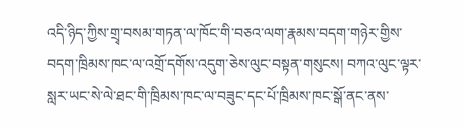འདི་ཉིད་ཀྱིས་གྲྭ་བསམ་གཏན་ལ་ཁོང་གི་བཅའ་ལག་རྣམས་བདག་གཉེར་གྱིས་བདག་ཁྲིམས་ཁང་ལ་འགྲོ་དགོས་འདུག་ཅེས་ལུང་བསྟན་གསུངས། བཀའ་ལུང་ལྟར་སླར་ཡང་སེ་ལེ་ཐང་གི་ཁྲིམས་ཁང་ལ་བཟུང་དང་པོ་ཁྲིམས་ཁང་སྒོ་ནང་ནས་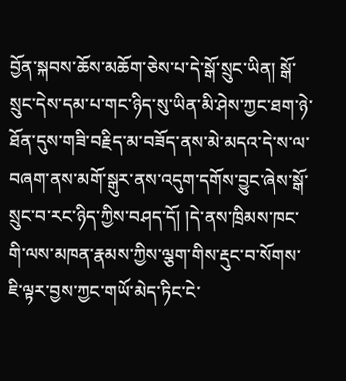བྱོན་སྐབས་ཆོས་མཆོག་ཅེས་པ་དེ་སྒོ་སྲུང་ཡིན། སྒོ་སྲུང་དེས་དམ་པ་གང་ཉིད་སུ་ཡིན་མི་ཤེས་ཀྱང་ཐག་ཉེ་ཐོན་དུས་གཟི་བརྗིད་མ་བཟོད་ནས་མེ་མདའ་དེ་ས་ལ་བཞག་ནས་མགོ་སྒུར་ནས་འདུག་དགོས་བྱུང་ཞེས་སྒོ་སྲུང་བ་རང་ཉིད་ཀྱིས་བཤད་དོ། །དེ་ནས་ཁྲིམས་ཁང་གི་ལས་མཁན་རྣམས་ཀྱིས་ལྕག་གིས་རྡུང་བ་སོགས་ཇི་ལྟར་བྱས་ཀྱང་གཡོ་མེད་ཏིང་ངེ་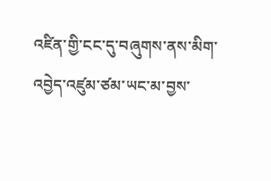འཛིན་གྱི་ངང་དུ་བཞུགས་ནས་མིག་འབྱེད་འཛུམ་ཙམ་ཡང་མ་བྱས་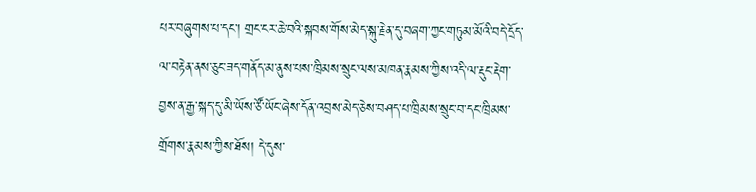པར་བཞུགས་པ་དང་། གྲང་ངར་ཆེ་བའི་སྐབས་གོས་མེད་སྐུ་རྗེན་དུ་བཞག་ཀྱང་གཏུམ་མོའི་བདེ་དྲོད་ལ་བརྟེན་ནས་ཅུང་ཟད་གནོད་མ་ནུས་པས་ཁྲིམས་སྲུང་ལས་མཁན་རྣམས་ཀྱིས་འདི་ལ་རྡུང་རྡེག་བྱས་ན་རྒྱ་སྐད་དུ་མི་ཡོས་ཙོ་ཡོང་ཞེས་དོན་འབྲས་མེད་ཅེས་བཤད་པ་ཁྲིམས་སྲུང་བ་དང་ཁྲིམས་གྲོགས་རྣམས་ཀྱིས་ཐོས། དེ་དུས་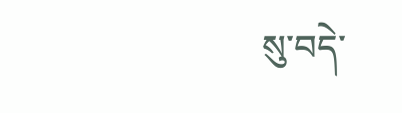སུ་བདེ་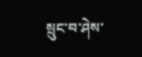སྲུང་བ་ཤེས་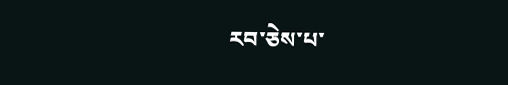རབ་ཅེས་པ་